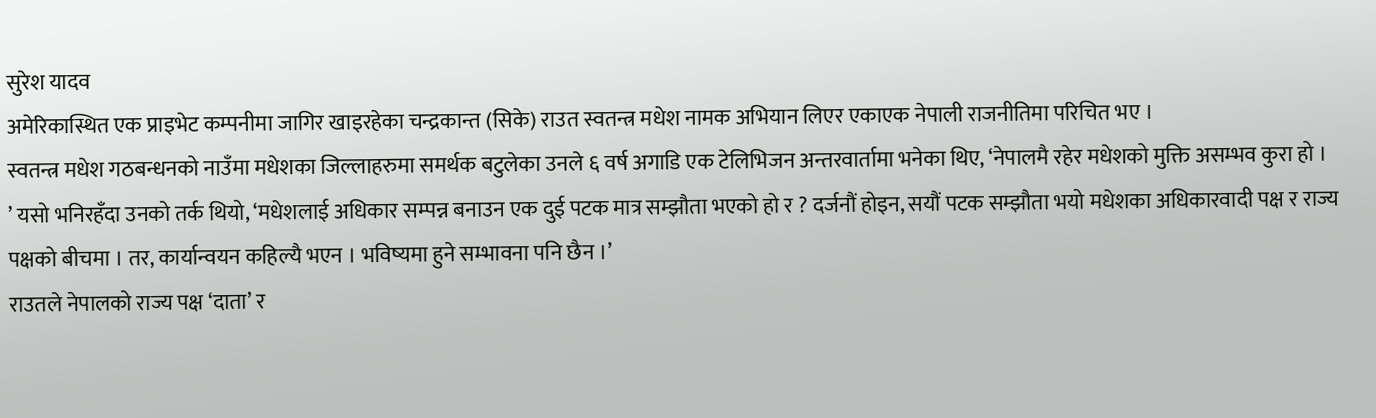सुरेश यादव
अमेरिकास्थित एक प्राइभेट कम्पनीमा जागिर खाइरहेका चन्द्रकान्त (सिके) राउत स्वतन्त्र मधेश नामक अभियान लिएर एकाएक नेपाली राजनीतिमा परिचित भए ।
स्वतन्त्र मधेश गठबन्धनको नाउँमा मधेशका जिल्लाहरुमा समर्थक बटुलेका उनले ६ वर्ष अगाडि एक टेलिभिजन अन्तरवार्तामा भनेका थिए, ‘नेपालमै रहेर मधेशको मुक्ति असम्भव कुरा हो ।
’ यसो भनिरहँदा उनको तर्क थियो, ‘मधेशलाई अधिकार सम्पन्न बनाउन एक दुई पटक मात्र सम्झौता भएको हो र ? दर्जनौं होइन, सयौं पटक सम्झौता भयो मधेशका अधिकारवादी पक्ष र राज्य पक्षको बीचमा । तर, कार्यान्वयन कहिल्यै भएन । भविष्यमा हुने सम्भावना पनि छैन ।’
राउतले नेपालको राज्य पक्ष ‘दाता’ र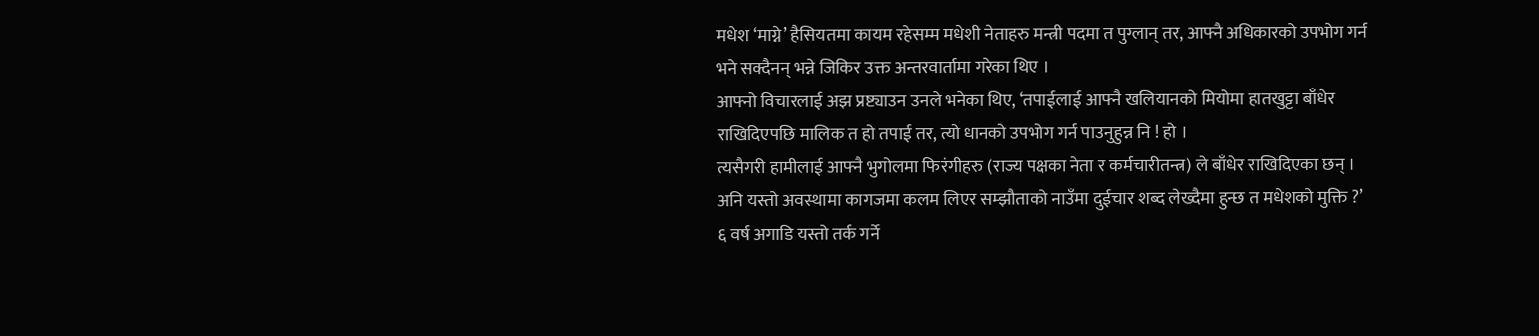मधेश ‘माग्ने’ हैसियतमा कायम रहेसम्म मधेशी नेताहरु मन्त्री पदमा त पुग्लान् तर, आफ्नै अधिकारको उपभोग गर्न भने सक्दैनन् भन्ने जिकिर उक्त अन्तरवार्तामा गरेका थिए ।
आफ्नो विचारलाई अझ प्रष्ट्याउन उनले भनेका थिए, ‘तपाईलाई आफ्नै खलियानको मियोमा हातखुट्टा बाँधेर राखिदिएपछि मालिक त हो तपाई तर, त्यो धानको उपभोग गर्न पाउनुहुन्न नि ! हो ।
त्यसैगरी हामीलाई आफ्नै भुगोलमा फिरंगीहरु (राज्य पक्षका नेता र कर्मचारीतन्त्र) ले बाँधेर राखिदिएका छन् । अनि यस्तो अवस्थामा कागजमा कलम लिएर सम्झौताको नाउँमा दुईचार शब्द लेख्दैमा हुन्छ त मधेशको मुक्ति ?’
६ वर्ष अगाडि यस्तो तर्क गर्ने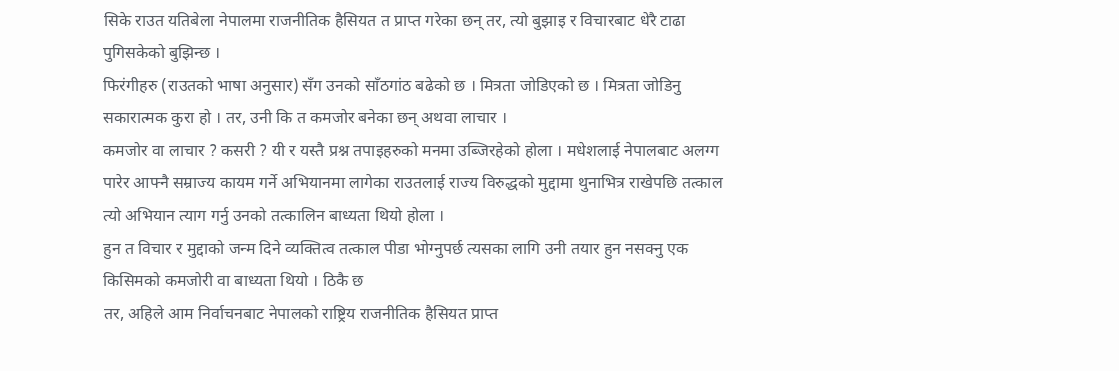सिके राउत यतिबेला नेपालमा राजनीतिक हैसियत त प्राप्त गरेका छन् तर, त्यो बुझाइ र विचारबाट धेरै टाढा पुगिसकेको बुझिन्छ ।
फिरंगीहरु (राउतको भाषा अनुसार) सँग उनको साँठगांठ बढेको छ । मित्रता जोडिएको छ । मित्रता जोडिनु सकारात्मक कुरा हो । तर, उनी कि त कमजोर बनेका छन् अथवा लाचार ।
कमजोर वा लाचार ? कसरी ? यी र यस्तै प्रश्न तपाइहरुको मनमा उब्जिरहेको होला । मधेशलाई नेपालबाट अलग्ग पारेर आफ्नै सम्राज्य कायम गर्ने अभियानमा लागेका राउतलाई राज्य विरुद्धको मुद्दामा थुनाभित्र राखेपछि तत्काल त्यो अभियान त्याग गर्नु उनको तत्कालिन बाध्यता थियो होला ।
हुन त विचार र मुद्दाको जन्म दिने व्यक्तित्व तत्काल पीडा भोग्नुपर्छ त्यसका लागि उनी तयार हुन नसक्नु एक किसिमको कमजोरी वा बाध्यता थियो । ठिकै छ
तर, अहिले आम निर्वाचनबाट नेपालको राष्ट्रिय राजनीतिक हैसियत प्राप्त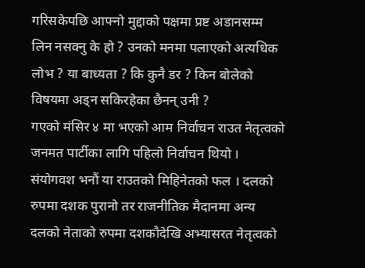गरिसकेपछि आफ्नो मुद्दाको पक्षमा प्रष्ट अडानसम्म लिन नसक्नु के हो ? उनको मनमा पलाएको अत्यधिक लोभ ? या बाध्यता ? कि कुनै डर ? किन बोलेको विषयमा अड्न सकिरहेका छैनन् उनी ?
गएको मंसिर ४ मा भएको आम निर्वाचन राउत नेतृत्वको जनमत पार्टीका लागि पहिलो निर्वाचन थियो ।
संयोगवश भनौं या राउतको मिहिनेतको फल । दलको रुपमा दशक पुरानो तर राजनीतिक मैदानमा अन्य दलको नेताको रुपमा दशकौदेखि अभ्यासरत नेतृत्वको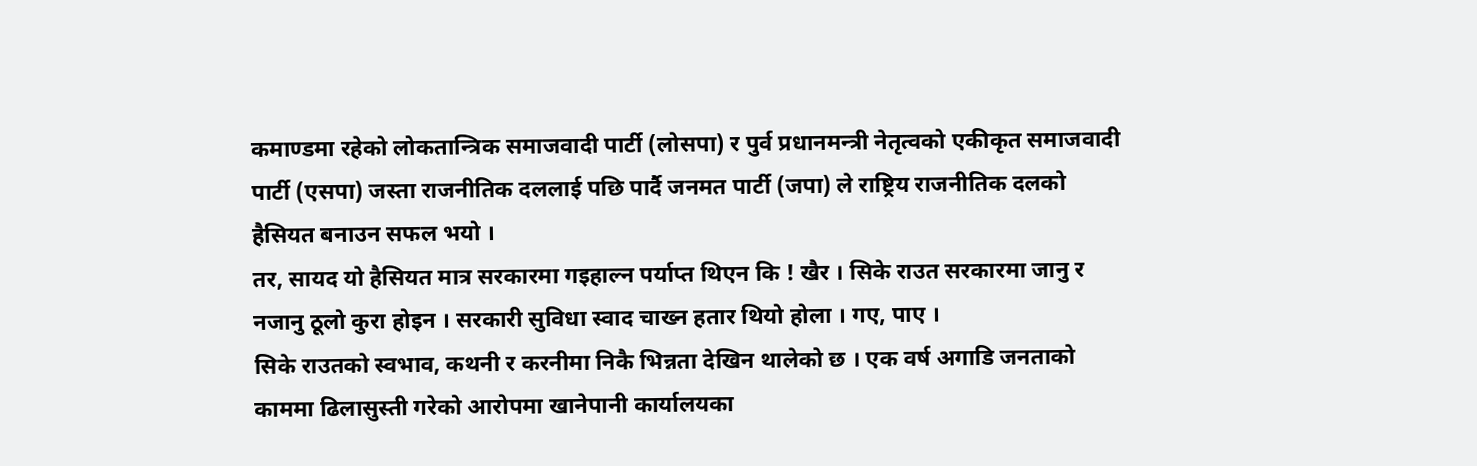कमाण्डमा रहेको लोकतान्त्रिक समाजवादी पार्टी (लोसपा) र पुर्व प्रधानमन्त्री नेतृत्वको एकीकृत समाजवादी पार्टी (एसपा) जस्ता राजनीतिक दललाई पछि पार्दै जनमत पार्टी (जपा) ले राष्ट्रिय राजनीतिक दलको हैसियत बनाउन सफल भयो ।
तर, सायद यो हैसियत मात्र सरकारमा गइहाल्न पर्याप्त थिएन कि ! खैर । सिके राउत सरकारमा जानु र नजानु ठूलो कुरा होइन । सरकारी सुविधा स्वाद चाख्न हतार थियो होला । गए, पाए ।
सिके राउतको स्वभाव, कथनी र करनीमा निकै भिन्नता देखिन थालेको छ । एक वर्ष अगाडि जनताको काममा ढिलासुस्ती गरेको आरोपमा खानेपानी कार्यालयका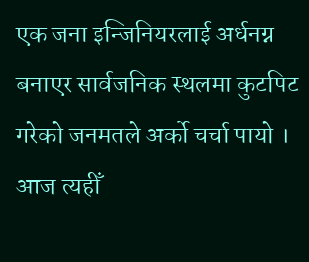एक जना इन्जिनियरलाई अर्धनग्न बनाएर सार्वजनिक स्थलमा कुटपिट गरेको जनमतले अर्को चर्चा पायो ।
आज त्यहीँ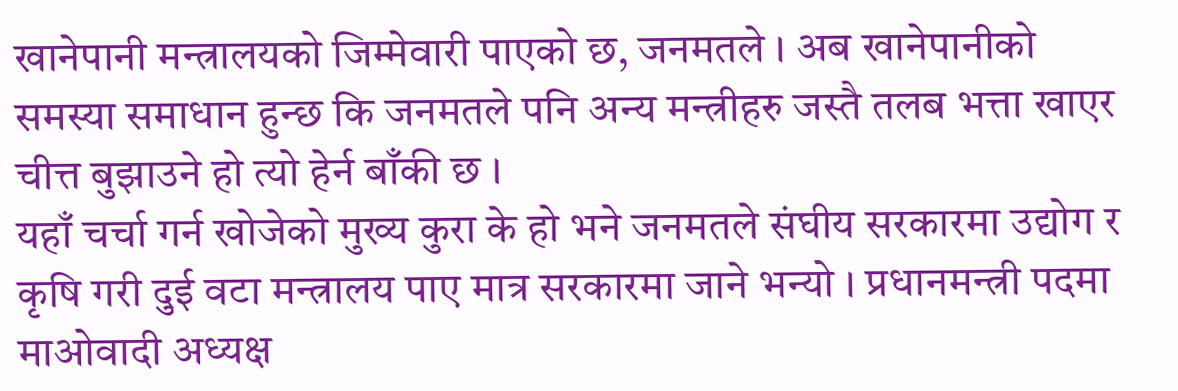खानेपानी मन्त्रालयको जिम्मेवारी पाएको छ, जनमतले । अब खानेपानीको समस्या समाधान हुन्छ कि जनमतले पनि अन्य मन्त्रीहरु जस्तै तलब भत्ता खाएर चीत्त बुझाउने हो त्यो हेर्न बाँकी छ ।
यहाँ चर्चा गर्न खोजेको मुख्य कुरा के हो भने जनमतले संघीय सरकारमा उद्योग र कृषि गरी दुई वटा मन्त्रालय पाए मात्र सरकारमा जाने भन्यो । प्रधानमन्त्री पदमा माओवादी अध्यक्ष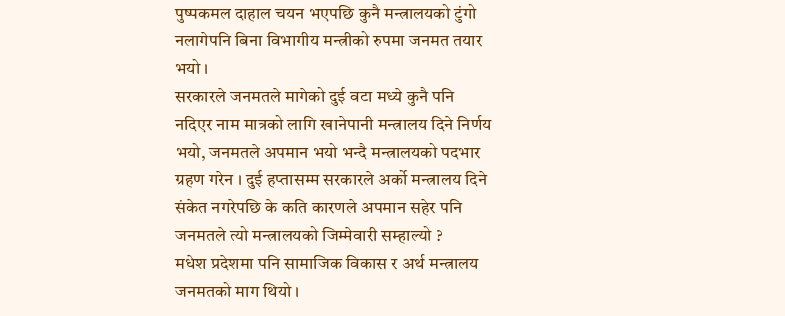पुष्पकमल दाहाल चयन भएपछि कुनै मन्त्रालयको टुंगो नलागेपनि बिना विभागीय मन्त्रीको रुपमा जनमत तयार भयो ।
सरकारले जनमतले मागेको दुई वटा मध्ये कुनै पनि नदिएर नाम मात्रको लागि खानेपानी मन्त्रालय दिने निर्णय भयो, जनमतले अपमान भयो भन्दै मन्त्रालयको पदभार ग्रहण गरेन । दुई हप्तासम्म सरकारले अर्को मन्त्रालय दिने संकेत नगरेपछि के कति कारणले अपमान सहेर पनि जनमतले त्यो मन्त्रालयको जिम्मेवारी सम्हाल्यो ?
मधेश प्रदेशमा पनि सामाजिक विकास र अर्थ मन्त्रालय जनमतको माग थियो ।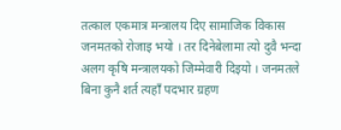तत्काल एकमात्र मन्त्रालय दिए सामाजिक विकास जनमतको रोजाइ भयो । तर दिनेबेलामा त्यो दुवै भन्दा अलग कृषि मन्त्रालयको जिम्मेवारी दिइयो । जनमतले बिना कुनै शर्त त्यहाँ पदभार ग्रहण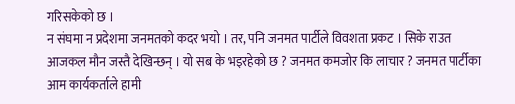गरिसकेको छ ।
न संघमा न प्रदेशमा जनमतको कदर भयो । तर, पनि जनमत पार्टीले विवशता प्रकट । सिके राउत आजकल मौन जस्तै देखिन्छन् । यो सब के भइरहेको छ ? जनमत कमजोर कि लाचार ? जनमत पार्टीका आम कार्यकर्ताले हामी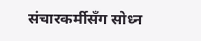संचारकर्मीसँग सोध्न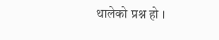थालेको प्रश्न हो ।